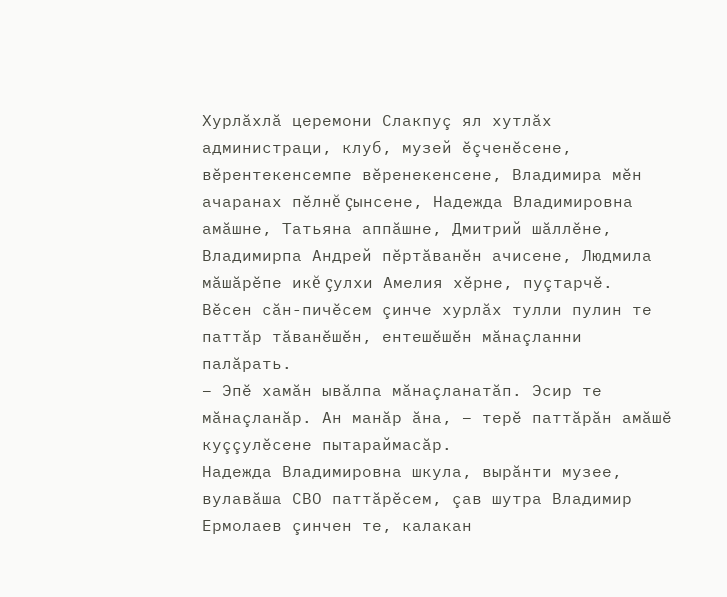Хурлăхлă церемони Слакпуç ял хутлăх администраци, клуб, музей ĕçченĕсене, вĕрентекенсемпе вĕренекенсене, Владимира мĕн ачаранах пĕлнĕ çынсене, Надежда Владимировна амăшне, Татьяна аппăшне, Дмитрий шăллĕне, Владимирпа Андрей пĕртăванĕн ачисене, Людмила мăшăрĕпе икĕ çулхи Амелия хĕрне, пуçтарчĕ. Вĕсен сăн-пичĕсем çинче хурлăх тулли пулин те паттăр тăванĕшĕн, ентешĕшĕн мăнаçланни палăрать.
– Эпĕ хамăн ывăлпа мăнаçланатăп. Эсир те мăнаçланăр. Ан манăр ăна, – терĕ паттăрăн амăшĕ куççулĕсене пытараймасăр.
Надежда Владимировна шкула, вырăнти музее, вулавăша СВО паттăрĕсем, çав шутра Владимир Ермолаев çинчен те, калакан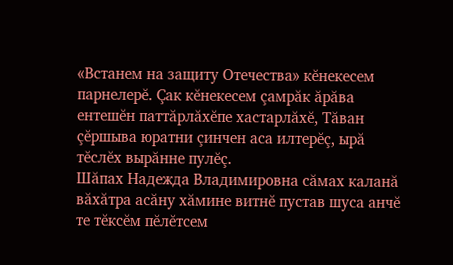«Встанем на защиту Отечества» кĕнекесем парнелерĕ. Çак кĕнекесем çамрăк ăрăва ентешĕн паттăрлăхĕпе хастарлăхĕ, Тăван çĕршыва юратни çинчен аса илтерĕç, ырă тĕслĕх вырăнне пулĕç.
Шăпах Надежда Владимировна сăмах каланă вăхăтра асăну хăмине витнĕ пустав шуса анчĕ те тĕксĕм пĕлĕтсем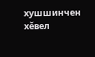хушшинчен хĕвел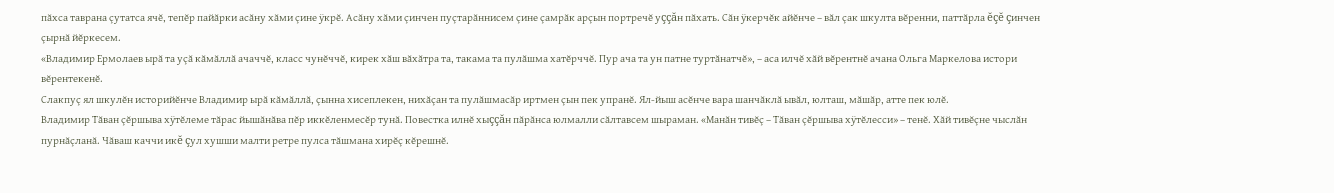пăхса таврана çутатса ячĕ, тепĕр пайăрки асăну хăми çине ÿкрĕ. Асăну хăми çинчен пуçтарăннисем çине çамрăк арçын портречĕ уççăн пăхать. Сăн ÿкерчĕк айĕнче – вăл çак шкулта вĕренни, паттăрла ĕçĕ çинчен çырнă йĕркесем.
«Владимир Ермолаев ырă та уçă кăмăллă ачаччĕ, класс чунĕччĕ, кирек хăш вăхăтра та, такама та пулăшма хатĕрччĕ. Пур ача та ун патне туртăнатчĕ», – аса илчĕ хăй вĕрентнĕ ачана Ольга Маркелова истори вĕрентекенĕ.
Слакпуç ял шкулĕн историйĕнче Владимир ырă кăмăллă, çынна хисеплекен, нихăçан та пулăшмасăр иртмен çын пек упранĕ. Ял-йыш асĕнче вара шанчăклă ывăл, юлташ, мăшăр, атте пек юлĕ.
Владимир Тăван çĕршыва хÿтĕлеме тăрас йышăнăва пĕр иккĕленмесĕр тунă. Повестка илнĕ хыççăн пăрăнса юлмалли сăлтавсем шыраман. «Манăн тивĕç – Тăван çĕршыва хÿтĕлесси» – тенĕ. Хăй тивĕçне чыслăн пурнăçланă. Чăваш каччи икĕ çул хушши малти ретре пулса тăшмана хирĕç кĕрешнĕ.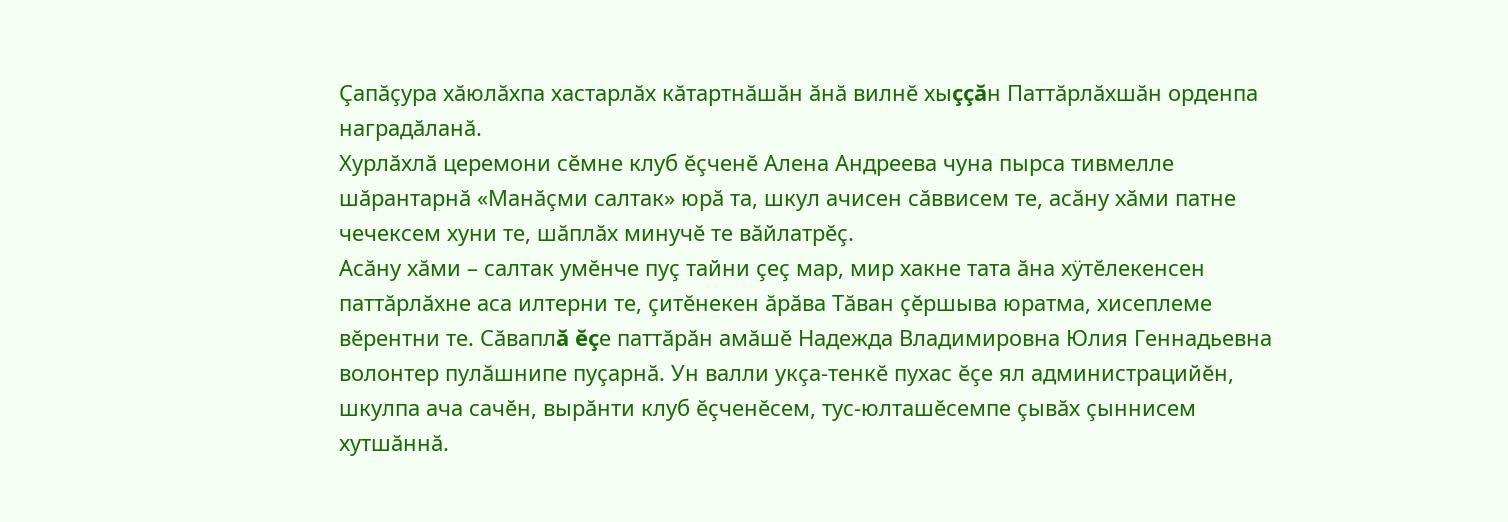Çапăçура хăюлăхпа хастарлăх кăтартнăшăн ăнă вилнĕ хыççăн Паттăрлăхшăн орденпа наградăланă.
Хурлăхлă церемони сĕмне клуб ĕçченĕ Алена Андреева чуна пырса тивмелле шăрантарнă «Манăçми салтак» юрă та, шкул ачисен сăввисем те, асăну хăми патне чечексем хуни те, шăплăх минучĕ те вăйлатрĕç.
Асăну хăми – салтак умĕнче пуç тайни çеç мар, мир хакне тата ăна хÿтĕлекенсен паттăрлăхне аса илтерни те, çитĕнекен ăрăва Тăван çĕршыва юратма, хисеплеме вĕрентни те. Сăваплă ĕçе паттăрăн амăшĕ Надежда Владимировна Юлия Геннадьевна волонтер пулăшнипе пуçарнă. Ун валли укçа-тенкĕ пухас ĕçе ял администрацийĕн, шкулпа ача сачĕн, вырăнти клуб ĕçченĕсем, тус-юлташĕсемпе çывăх çыннисем хутшăннă.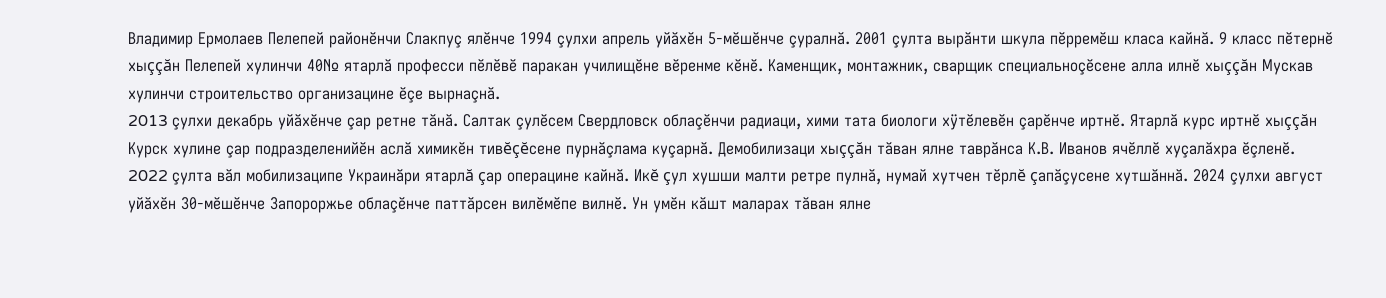Владимир Ермолаев Пелепей районĕнчи Слакпуç ялĕнче 1994 çулхи апрель уйăхĕн 5-мĕшĕнче çуралнă. 2001 çулта вырăнти шкула пĕрремĕш класа кайнă. 9 класс пĕтернĕ хыççăн Пелепей хулинчи 40№ ятарлă професси пĕлĕвĕ паракан училищĕне вĕренме кĕнĕ. Каменщик, монтажник, сварщик специальноçĕсене алла илнĕ хыççăн Мускав хулинчи строительство организацине ĕçе вырнаçнă.
2013 çулхи декабрь уйăхĕнче çар ретне тăнă. Салтак çулĕсем Свердловск облаçĕнчи радиаци, хими тата биологи хÿтĕлевĕн çарĕнче иртнĕ. Ятарлă курс иртнĕ хыççăн Курск хулине çар подразделенийĕн аслă химикĕн тивĕçĕсене пурнăçлама куçарнă. Демобилизаци хыççăн тăван ялне таврăнса К.В. Иванов ячĕллĕ хуçалăхра ĕçленĕ.
2022 çулта вăл мобилизаципе Украинăри ятарлă çар операцине кайнă. Икĕ çул хушши малти ретре пулнă, нумай хутчен тĕрлĕ çапăçусене хутшăннă. 2024 çулхи август уйăхĕн 30-мĕшĕнче Запороржье облаçĕнче паттăрсен вилĕмĕпе вилнĕ. Ун умĕн кăшт маларах тăван ялне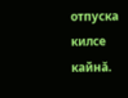отпуска килсе кайнă.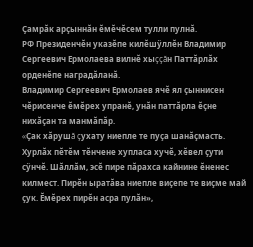Çамрăк арçыннăн ĕмĕчĕсем тулли пулнă.
РФ Президенчĕн указĕпе килĕшÿллĕн Владимир Сергеевич Ермолаева вилнĕ хыççăн Паттăрлăх орденĕпе наградăланă.
Владимир Сергеевич Ермолаев ячĕ ял çыннисен чĕрисенче ĕмĕрех упранĕ, унăн паттăрла ĕçне нихăçан та манмăпăр.
«Çак хăрушă çухату ниепле те пуçа шанăçмасть. Хурлăх пĕтĕм тĕнчене хупласа хучĕ, хĕвел çути сÿнчĕ. Шăллăм, эсĕ пире пăрахса кайнине ĕненес килмест. Пирĕн ыратăва ниепле виçепе те виçме май çук. Ĕмĕрех пирĕн асра пулăн»,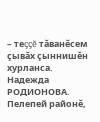– теççĕ тăванĕсем çывăх çыннишĕн хурланса.
Надежда РОДИОНОВА.
Пелепей районĕ,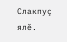Слакпуç ялĕ.